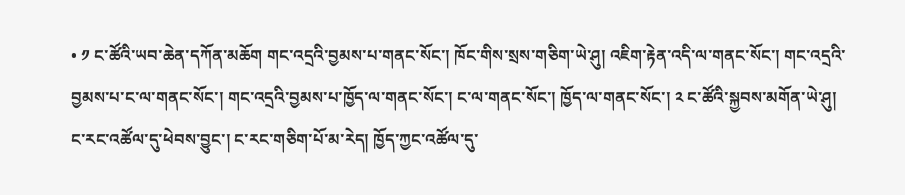• ༡ ང་ཚོའི་ཡབ་ཆེན་དཀོན་མཆོག གང་འདྲའི་བྱམས་པ་གནང་སོང་། ཁོང་གིས་སྲས་གཅིག་ཡེ་ཤུ། འཇིག་རྟེན་འདི་ལ་གནང་སོང་། གང་འདྲའི་བྱམས་པ་ང་ལ་གནང་སོང་། གང་འདྲའི་བྱམས་པ་ཁྱོད་ལ་གནང་སོང་། ང་ལ་གནང་སོང་། ཁྱོད་ལ་གནང་སོང་། ༢ ང་ཚོའི་སྐྱབས་མགོན་ཡེ་ཤུ། ང་རང་འཚོལ་དུ་ཕེབས་བྱུང་། ང་རང་གཅིག་པོ་མ་རེད། ཁྱོད་ཀྱང་འཚོལ་དུ་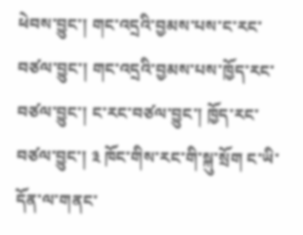ཕེབས་བྱུང་། གང་འདྲའི་བྱམས་པས་ང་རང་བཙལ་བྱུང་། གང་འདྲའི་བྱམས་པས་ཁྱོད་རང་བཙལ་བྱུང་། ང་རང་བཙལ་བྱུང་། ཁྱོད་རང་བཙལ་བྱུང་། ༣ ཁོང་གིས་རང་གི་སྐུ་སྲོག ང་ཡི་དོན་ལ་གནང་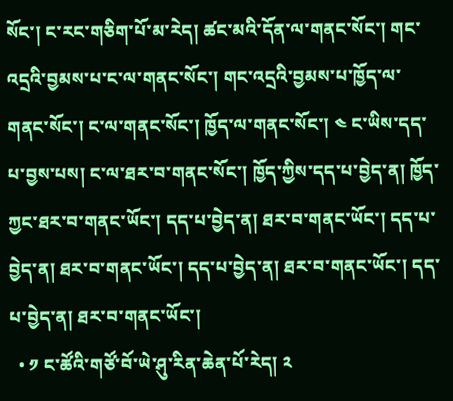སོང་། ང་རང་གཅིག་པོ་མ་རེད། ཚང་མའི་དོན་ལ་གནང་སོང་། གང་འདྲའི་བྱམས་པ་ང་ལ་གནང་སོང་། གང་འདྲའི་བྱམས་པ་ཁྱོད་ལ་གནང་སོང་། ང་ལ་གནང་སོང་། ཁྱོད་ལ་གནང་སོང་། ༤ ང་ཡིས་དད་པ་བྱས་པས། ང་ལ་ཐར་བ་གནང་སོང་། ཁྱོད་ཀྱིས་དད་པ་བྱེད་ན། ཁྱོད་ཀྱང་ཐར་བ་གནང་ཡོང་། དད་པ་བྱེད་ན། ཐར་བ་གནང་ཡོང་། དད་པ་བྱེད་ན། ཐར་བ་གནང་ཡོང་། དད་པ་བྱེད་ན། ཐར་བ་གནང་ཡོང་། དད་པ་བྱེད་ན། ཐར་བ་གནང་ཡོང་།
  • ༡ ང་ཚོའི་གཙོ་བོ་ཡེ་ཤུ་རིན་ཆེན་པོ་རེད། ༢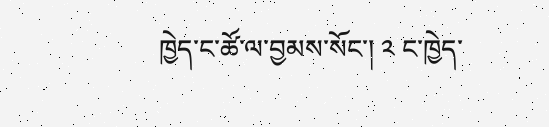ཁྱེད་ང་ཚོ་ལ་བྱམས་སོང་། ༢ ང་ཁྱེད་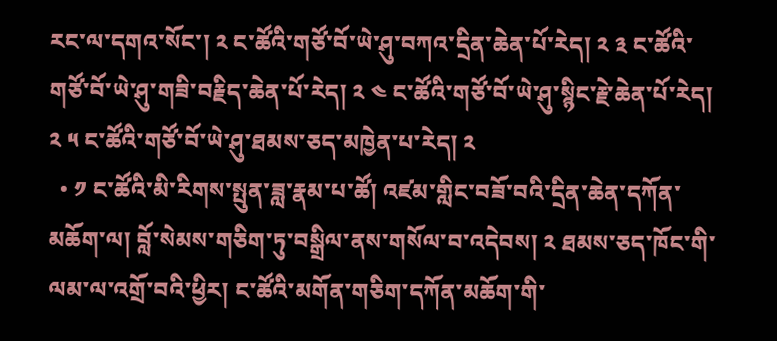རང་ལ་དགའ་སོང་། ༢ ང་ཚོའི་གཙོ་བོ་ཡེ་ཤུ་བཀའ་དྲིན་ཆེན་པོ་རེད། ༢ ༣ ང་ཚོའི་གཙོ་བོ་ཡེ་ཤུ་གཟི་བརྗིད་ཆེན་པོ་རེད། ༢ ༤ ང་ཚོའི་གཙོ་བོ་ཡེ་ཤུ་སྙིང་རྗེ་ཆེན་པོ་རེད། ༢ ༥ ང་ཚོའི་གཙོ་བོ་ཡེ་ཤུ་ཐམས་ཅད་མཁྱེན་པ་རེད། ༢
  • ༡ ང་ཚོའི་མི་རིགས་སྤུན་ཟླ་རྣམ་པ་ཚོ། འཛམ་གླིང་བཟོ་བའི་དྲིན་ཆེན་དཀོན་མཆོག་ལ། བློ་སེམས་གཅིག་ཏུ་བསྒྲིལ་ནས་གསོལ་བ་འདེབས། ༢ ཐམས་ཅད་ཁོང་གི་ལམ་ལ་འགྲོ་བའི་ཕྱིར། ང་ཚོའི་མགོན་གཅིག་དཀོན་མཆོག་གི་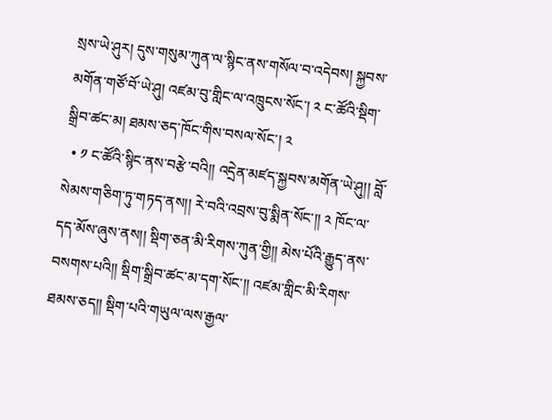སྲས་ཡེ་ཤུར། དུས་གསུམ་ཀུན་ལ་སྙིང་ནས་གསོལ་བ་འདེབས། སྐྱབས་མགོན་གཙོ་བོ་ཡེ་ཤུ། འཛམ་བུ་གླིང་ལ་འཁྲུངས་སོང་། ༢ ང་ཚོའི་སྡིག་སྒྲིབ་ཚང་མ། ཐམས་ཅད་ཁོང་གིས་བསལ་སོང་། ༢
  • ༡ ང་ཚོའི་སྙིང་ནས་བརྩེ་བའི།། འདྲེན་མཛད་སྐྱབས་མགོན་ཡེ་ཤུ།། བློ་སེམས་གཅིག་ཏུ་གཏད་ནས།། རེ་བའི་འབྲས་བུ་སྨིན་སོང་།། ༢ ཁོང་ལ་དད་མོས་ཞུས་ནས།། སྡིག་ཅན་མི་རིགས་ཀུན་གྱི།། མེས་པོའི་རྒྱུད་ནས་བསགས་པའི།། སྡིག་སྒྲིབ་ཚང་མ་དག་སོང་།། འཛམ་གླིང་མི་རིགས་ཐམས་ཅད།། སྡིག་པའི་གཡུལ་ལས་རྒྱལ་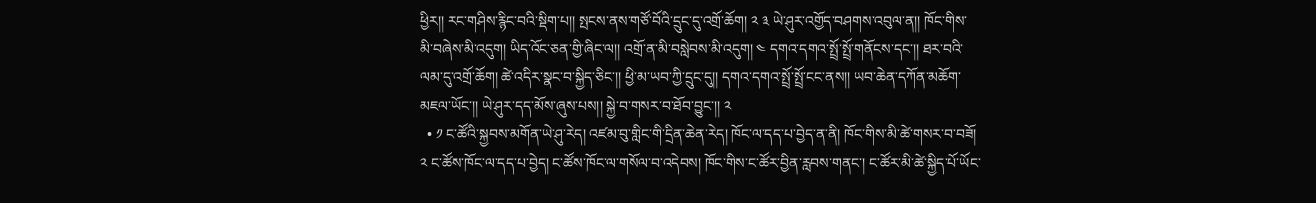ཕྱིར།། རང་གཤིས་རྙིང་བའི་སྡིག་པ།། སྤངས་ནས་གཙོ་བོའི་དྲུང་དུ་འགྲོ་ཆོག། ༢ ༣ ཡེ་ཤུར་འགྱོད་བཤགས་འབུལ་ན།། ཁོང་གིས་མི་བཞེས་མི་འདུག། ཡིད་འོང་ཅན་གྱི་ཞིང་ལ།། འགྲོ་ན་མི་བསླེབས་མི་འདུག། ༤ དགའ་དགའ་སྤྲོ་སྤྲོ་གནོངས་དང་།། ཐར་བའི་ལམ་དུ་འགྲོ་ཆོག། ཚེ་འདིར་སྣང་བ་སྐྱིད་ཅིང་།། ཕྱི་མ་ཡབ་ཀྱི་དྲུང་དུ།། དགའ་དགའ་སྤྲོ་སྤྲོ་ངང་ནས།། ཡབ་ཆེན་དཀོན་མཆོག་མཇལ་ཡོང་།། ཡེ་ཤུར་དད་མོས་ཞུས་པས།། སྐྱེ་བ་གསར་བ་ཐོབ་བྱུང་།། ༢
  • ༡ ང་ཚོའི་སྐྱབས་མགོན་ཡེ་ཤུ་རེད། འཛམ་བུ་གླིང་གི་དྲིན་ཆེན་རེད། ཁོང་ལ་དད་པ་བྱེད་ན་ནི། ཁོང་གིས་མི་ཚེ་གསར་བ་བཟོ། ༢ ང་ཚོས་ཁོང་ལ་དད་པ་བྱེད། ང་ཚོས་ཁོང་ལ་གསོལ་བ་འདེབས། ཁོང་གིས་ང་ཚོར་བྱིན་རླབས་གནང་། ང་ཚོར་མི་ཚེ་སྐྱིད་པོ་ཡོང་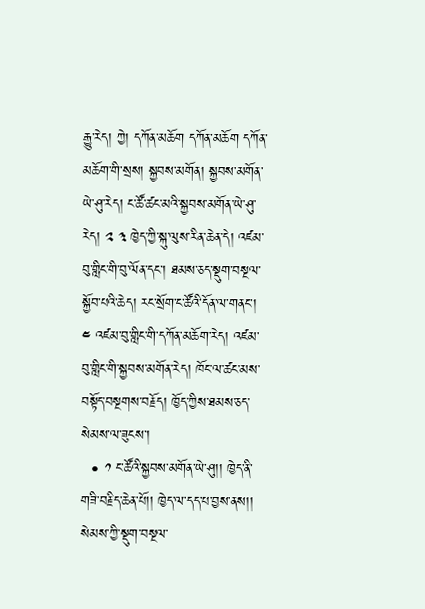རྒྱུ་རེད། ཀྱེ། དཀོན་མཆོག དཀོན་མཆོག དཀོན་མཆོག་གི་སྲས། སྐྱབས་མགོན། སྐྱབས་མགོན་ཡེ་ཤུ་རེད། ང་ཚོ་ཚང་མའི་སྐྱབས་མགོན་ཡེ་ཤུ་རེད། ༢ ༣ ཁྱེད་ཀྱི་སྐུ་ལུས་རིན་ཆེན་དེ། འཛམ་བུ་གླིང་གི་བུ་ལོན་དང་། ཐམས་ཅད་སྡུག་བསྔལ་སྐྱོབ་པའི་ཆེད། རང་སྲོག་ང་ཚོའི་དོན་ལ་གནང་། ༤ འཛམ་བུ་གླིང་གི་དཀོན་མཆོག་རེད། འཛམ་བུ་གླིང་གི་སྐྱབས་མགོན་རེད། ཁོང་ལ་ཚང་མས་བསྟོད་བསྔགས་བརྗོད། ཁྱོད་ཀྱིས་ཐམས་ཅད་སེམས་ལ་ཟུངས་།
  • ༡ ང་ཚོའི་སྐྱབས་མགོན་ཡེ་ཤུ།། ཁྱེད་ནི་གཟི་བརྗིད་ཆེན་པོ།། ཁྱེད་ལ་དད་པ་བྱས་ནས།། སེམས་ཀྱི་སྡུག་བསྔལ་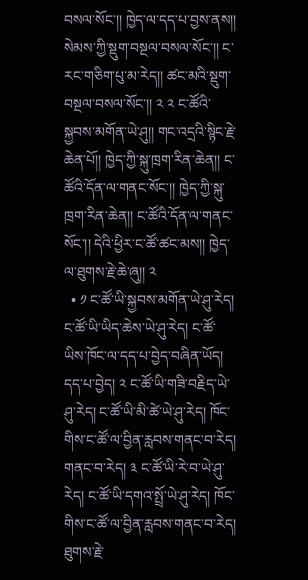བསལ་སོང་།། ཁྱེད་ལ་དད་པ་བྱས་ནས།། སེམས་ཀྱི་སྡུག་བསྔལ་བསལ་སོང་།། ང་རང་གཅིག་པུ་མ་རེད།། ཚང་མའི་སྡུག་བསྔལ་བསལ་སོང་།། ༢ ༢ ང་ཚོའི་སྐྱབས་མགོན་ཡེ་ཤུ།། གང་འདྲའི་སྙིང་རྗེ་ཆེན་པོ།། ཁྱེད་ཀྱི་སྐུ་ཁྲག་རིན་ཆེན།། ང་ཚོའི་དོན་ལ་གནང་སོང་།། ཁྱེད་ཀྱི་སྐུ་ཁྲག་རིན་ཆེན།། ང་ཚོའི་དོན་ལ་གནང་སོང་།། དེའི་ཕྱིར་ང་ཚོ་ཚང་མས།། ཁྱེད་ལ་ཐུགས་རྗེ་ཆེ་ཞུ།། ༢
  • ༡ ང་ཚོ་ཡི་སྐྱབས་མགོན་ཡེ་ཤུ་རེད། ང་ཚོ་ཡི་ཡིད་ཆེས་ཡེ་ཤུ་རེད། ང་ཚོ་ཡིས་ཁོང་ལ་དད་པ་བྱེད་བཞིན་ཡོད། དད་པ་བྱེད། ༢ ང་ཚོ་ཡི་གཟི་བརྗིད་ཡེ་ཤུ་རེད། ང་ཚོ་ཡི་མི་ཚེ་ཡེ་ཤུ་རེད། ཁོང་གིས་ང་ཚོ་ལ་བྱིན་རླབས་གནང་བ་རེད། གནང་བ་རེད། ༣ ང་ཚོ་ཡི་རེ་བ་ཡེ་ཤུ་རེད། ང་ཚོ་ཡི་དགའ་སྤྲོ་ཡེ་ཤུ་རེད། ཁོང་གིས་ང་ཚོ་ལ་བྱིན་རླབས་གནང་བ་རེད། ཐུགས་རྗེ་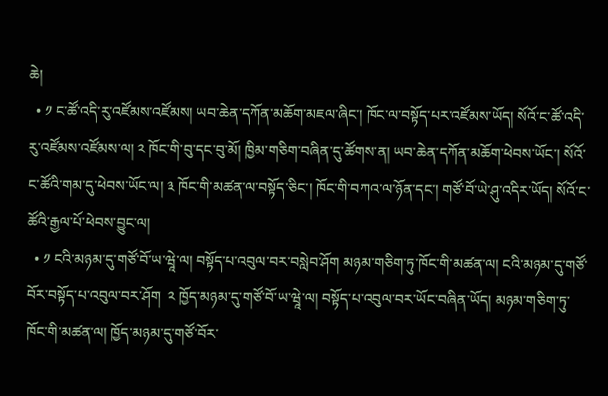ཆེ།
  • ༡ ང་ཚོ་འདི་རུ་འཛོམས་འཛོམས། ཡབ་ཆེན་དཀོན་མཆོག་མཇལ་ཞིང་། ཁོང་ལ་བསྟོད་པར་འཛོམས་ཡོད། སོའོ་ང་ཚོ་འདི་རུ་འཛོམས་འཛོམས་ལ། ༢ ཁོང་གི་བུ་དང་བུ་མོ། ཁྱིམ་གཅིག་བཞིན་དུ་ཚོགས་ན། ཡབ་ཆེན་དཀོན་མཆོག་ཕེབས་ཡོང་། སོའོ་ང་ཚོའི་གམ་དུ་ཕེབས་ཡོང་ལ། ༣ ཁོང་གི་མཚན་ལ་བསྟོད་ཅིང་། ཁོང་གི་བཀའ་ལ་ཉོན་དང་། གཙོ་བོ་ཡེ་ཤུ་འདིར་ཡོད། སོའོ་ང་ཚོའི་རྒྱལ་པོ་ཕེབས་བྱུང་ལ།
  • ༡ ངའི་མཉམ་དུ་གཙོ་བོ་ཡ་ཝཱེ་ལ། བསྟོད་པ་འབུལ་བར་བསླེབ་ཤོག མཉམ་གཅིག་ཏུ་ཁོང་གི་མཚན་ལ། ངའི་མཉམ་དུ་གཙོ་བོར་བསྟོད་པ་འབུལ་བར་ཤོག  ༢ ཁྱོད་མཉམ་དུ་གཙོ་བོ་ཡ་ཝཱེ་ལ། བསྟོད་པ་འབུལ་བར་ཡོང་བཞིན་ཡོད། མཉམ་གཅིག་ཏུ་ཁོང་གི་མཚན་ལ། ཁྱོད་མཉམ་དུ་གཙོ་བོར་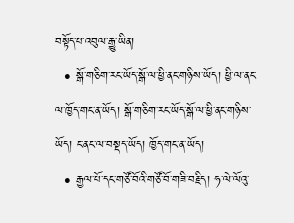བསྟོད་པ་འབུལ་རྒྱུ་ཡིན།
  • སྒོ་གཅིག་རང་ཡོད་སྒོ་ལ་ཕྱི་ནང་གཉིས་ཡོད། ཕྱི་ལ་ནང་ལ་ཁྱོད་གང་ན་ཡོད། སྒོ་གཅིག་རང་ཡོད་སྒོ་ལ་ཕྱི་ནང་གཉིས་ཡོད། ང་ནང་ལ་བསྡད་ཡོད། ཁྱོད་གང་ན་ཡོད།
  • རྒྱལ་པོ་དང་གཙོ་བོའི་གཙོ་བོ་གཟི་བརྗིད། ཧ་ལེ་ལོའུ་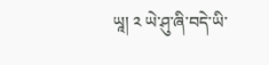ཡཱ། ༢ ཡེ་ཤུ་ཞི་བདེ་ཡི་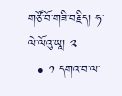གཙོ་བོ་གཟི་བརྗིད། ཧ་ལེ་ལོའུ་ཡཱ། ༢
  • ༡ དགའ་བ་ལ་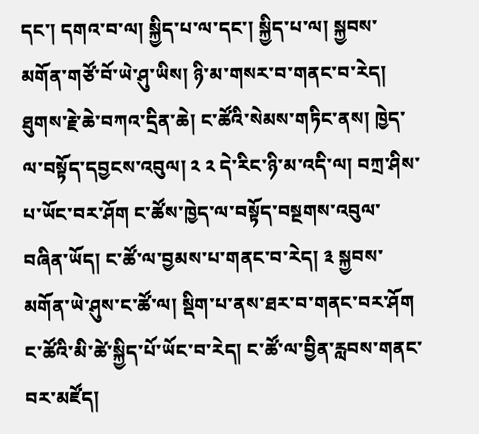དང་། དགའ་བ་ལ། སྐྱིད་པ་ལ་དང་། སྐྱིད་པ་ལ། སྐྱབས་མགོན་གཙོ་བོ་ཡེ་ཤུ་ཡིས། ཉི་མ་གསར་བ་གནང་བ་རེད། ཐུགས་རྗེ་ཆེ་བཀའ་དྲིན་ཆེ། ང་ཚོའི་སེམས་གཏིང་ནས། ཁྱེད་ལ་བསྟོད་དབྱངས་འབུལ། ༢ ༢ དེ་རིང་ཉི་མ་འདི་ལ། བཀྲ་ཤིས་པ་ཡོང་བར་ཤོག ང་ཚོས་ཁྱེད་ལ་བསྟོད་བསྔགས་འབུལ་བཞིན་ཡོད། ང་ཚོ་ལ་བྱམས་པ་གནང་བ་རེད། ༣ སྐྱབས་མགོན་ཡེ་ཤུས་ང་ཚོ་ལ། སྡིག་པ་ནས་ཐར་བ་གནང་བར་ཤོག ང་ཚོའི་མི་ཚེ་སྐྱིད་པོ་ཡོང་བ་རེད། ང་ཚོ་ལ་བྱིན་རླབས་གནང་བར་མཛོད།